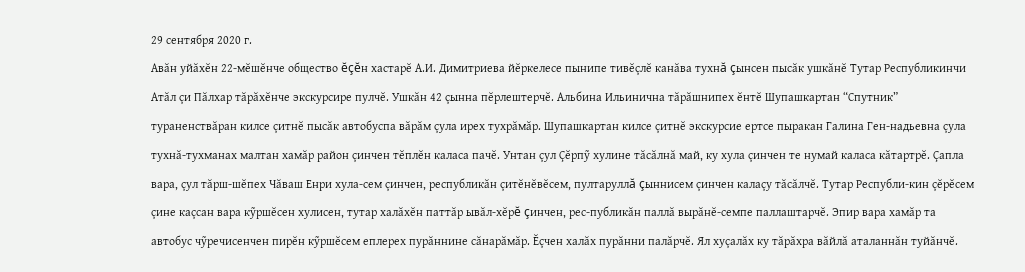29 сентября 2020 г.
Авăн уйăхĕн 22-мĕшĕнче общество ĕçĕн хастарĕ А.И. Димитриева йĕркелесе пынипе тивĕçлĕ канăва тухнă çынсен пысăк ушкăнĕ Тутар Республикинчи Атăл çи Пăлхар тăрăхĕнче экскурсире пулчĕ. Ушкăн 42 çынна пĕрлештерчĕ. Альбина Ильинична тăрăшнипех ĕнтĕ Шупашкартан “Спутник” тураненствăран килсе çитнĕ пысăк автобуспа вăрăм çула ирех тухрăмăр. Шупашкартан килсе çитнĕ экскурсие ертсе пыракан Галина Ген-надьевна çула тухнă-тухманах малтан хамăр район çинчен тĕплĕн каласа пачĕ. Унтан çул Çĕрпỹ хулине тăсăлнă май, ку хула çинчен те нумай каласа кăтартрĕ. Çапла вара, çул тăрш-шĕпех Чăваш Енри хула-сем çинчен, республикăн çитĕнĕвĕсем, пултаруллă çыннисем çинчен калаçу тăсăлчĕ. Тутар Республи-кин çĕрĕсем çине каçсан вара кỹршĕсен хулисен, тутар халăхĕн паттăр ывăл-хĕрĕ çинчен, рес-публикăн паллă вырăнĕ-семпе паллаштарчĕ. Эпир вара хамăр та автобус чỹречисенчен пирĕн кỹршĕсем еплерех пурăннине сăнарăмăр. Ĕçчен халăх пурăнни палăрчĕ. Ял хуçалăх ку тăрăхра вăйлă аталаннăн туйăнчĕ.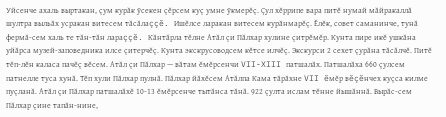Уйсенче ахаль выртакан, çум курăк ỹсекен çĕрсем куç умне ỹкмерĕç. Çул хĕррипе вара питĕ нумай мăйракаллă шултра выльăх усракан витесем тăсăлаççĕ. Ишĕлсе ларакан витесем курăнмарĕç. Ĕлĕк, совет саманинче, тунă фермă-сем халь те тăн-тăн лараççĕ. Кăнтăрла тĕлне Атăл çи Пăлхар хулине çитрĕмĕр. Кунта пире икĕ ушкăна уйăрса музей-заповедника илсе çитерчĕç. Кунта экскрусоводсем кĕтсе илчĕç. Экскурси 2 сехет çурăна тăсăлчĕ. Питĕ тĕп-лĕн каласа пачĕç вĕсем. Атăл çи Пăлхар — вăтам ĕмĕрсенчи VII-XIII патшалăх. Патшалăха 660 çулсем патнелле туса хунă. Тĕп хули Пăлхар пулнă. Пăлхар йăхĕсем Атăлпа Кама тăрăхне VII ĕмĕр вĕçĕнчех куçса килме пуçланă. Атăл çи Пăлхар патшалăхĕ 10-13 ĕмĕрсенче тытăнса тăнă. 922 çулта ислам тĕнне йышăннă. Вырăс-сем Пăлхар çине тапăн-нине,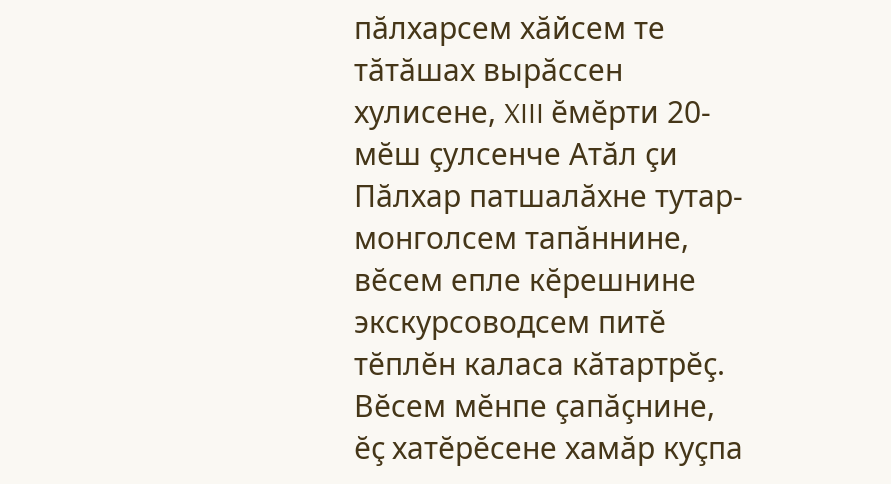пăлхарсем хăйсем те тăтăшах вырăссен хулисене, XIII ĕмĕрти 20-мĕш çулсенче Атăл çи Пăлхар патшалăхне тутар-монголсем тапăннине, вĕсем епле кĕрешнине экскурсоводсем питĕ тĕплĕн каласа кăтартрĕç. Вĕсем мĕнпе çапăçнине, ĕç хатĕрĕсене хамăр куçпа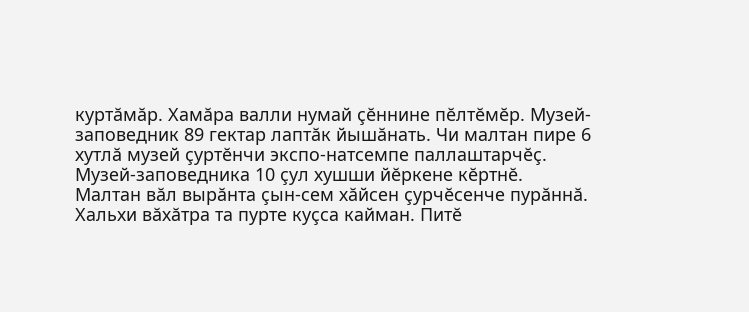куртăмăр. Хамăра валли нумай çĕннине пĕлтĕмĕр. Музей-заповедник 89 гектар лаптăк йышăнать. Чи малтан пире 6 хутлă музей çуртĕнчи экспо-натсемпе паллаштарчĕç. Музей-заповедника 10 çул хушши йĕркене кĕртнĕ. Малтан вăл вырăнта çын-сем хăйсен çурчĕсенче пурăннă. Хальхи вăхăтра та пурте куçса кайман. Питĕ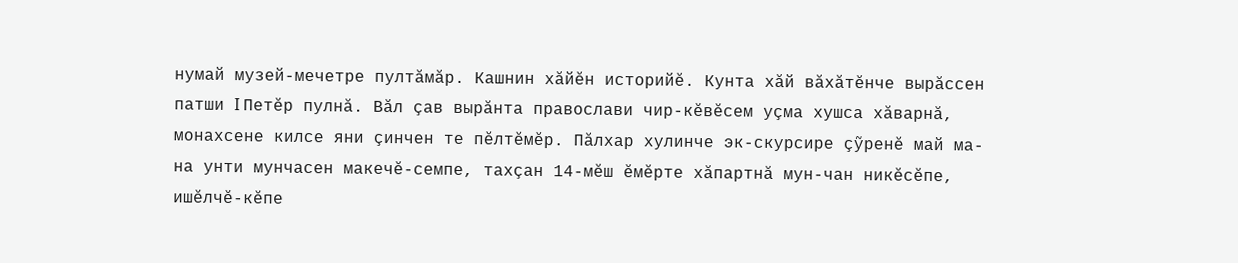нумай музей-мечетре пултăмăр. Кашнин хăйĕн историйĕ. Кунта хăй вăхăтĕнче вырăссен патши I Петĕр пулнă. Вăл çав вырăнта православи чир-кĕвĕсем уçма хушса хăварнă, монахсене килсе яни çинчен те пĕлтĕмĕр. Пăлхар хулинче эк-скурсире çỹренĕ май ма-на унти мунчасен макечĕ-семпе, тахçан 14-мĕш ĕмĕрте хăпартнă мун-чан никĕсĕпе, ишĕлчĕ-кĕпе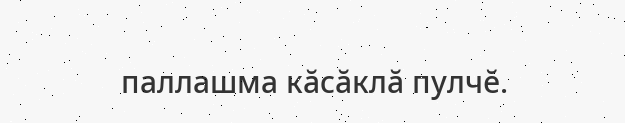паллашма кăсăклă пулчĕ.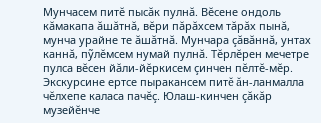Мунчасем питĕ пысăк пулнă. Вĕсене ондоль кăмакапа ăшăтнă, вĕри пăрăхсем тăрăх пынă, мунча урайне те ăшăтнă. Мунчара çăвăннă, унтах каннă, пỹлĕмсем нумай пулнă. Тĕрлĕрен мечетре пулса вĕсен йăли-йĕркисем çинчен пĕлтĕ-мĕр. Экскурсине ертсе пыракансем питĕ ăн-ланмалла чĕлхепе каласа пачĕç. Юлаш-кинчен çăкăр музейĕнче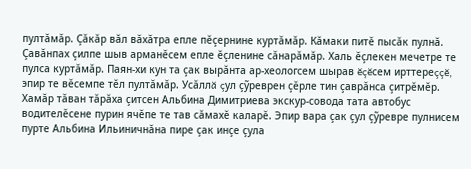пултăмăр. Çăкăр вăл вăхăтра епле пĕçернине куртăмăр. Кăмаки питĕ пысăк пулнă. Çавăнпах çилпе шыв арманĕсем епле ĕçленине сăнарăмăр. Халь ĕçлекен мечетре те пулса куртăмăр. Паян-хи кун та çак вырăнта ар-хеологсем шырав ĕçĕсем ирттереççĕ, эпир те вĕсемпе тĕл пултăмăр. Усăллă çул çỹреврен çĕрле тин çаврăнса çитрĕмĕр. Хамăр тăван тăрăха çитсен Альбина Димитриева экскур-совода тата автобус водителĕсене пурин ячĕпе те тав сăмахĕ каларĕ. Эпир вара çак çул çỹревре пулнисем пурте Альбина Ильиничнăна пире çак инçе çула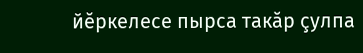йĕркелесе пырса такăр çулпа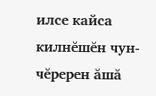илсе кайса килнĕшĕн чун-чĕререн ăшă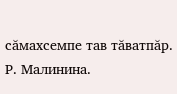сăмахсемпе тав тăватпăр.
Р. Малинина.